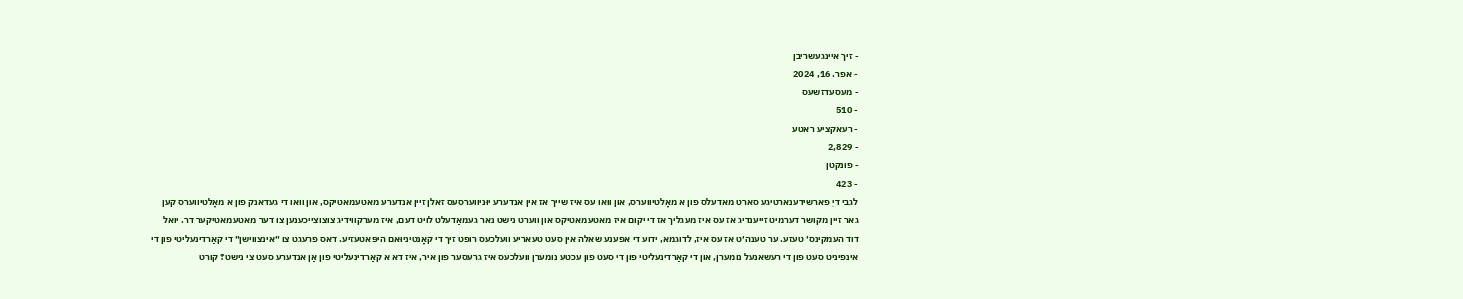- זיך איינגעשריבן
- אפר. 16, 2024
- מעסעדזשעס
- 510
- רעאקציע ראטע
- 2,829
- פונקטן
- 423
לגבי דיִ פארשידענארטיגע סארט מאדעלס פון א מאָלטיווערס, און וואו עס איז שייך אז אין אנדערע יוּניווערסעס זאלן זיין אנדערע מאטעמאטיקס, און וואו די געדאנק פון א מאָלטיווערס קען גאר זיין מקושר דערמיט זייענדיג אז עס איז מעגליך אז די יקום איז מאטעמאטיקס און ווערט נישט נאר געמאַדעלט לויט דעם, איז מערקווידיג צוצוצייכענען צו דער מאטעמאטיקער דר. יואל דוד העמקינס׳ טעזע. ער טענה׳ט אז עס איז, לדוגמא, ידוע די אפענע שאלה אין סעט טעאריע וועלכעס רופט זיך די קאָנטיניוּאם היפּאטעזיע. דאס פרעגט צו ״אינצווישן״ די קאַרדינעליטי פון די אינפיניט סעט פון די רעשאנעל נומערן, און די קאַרדינעליטי פון די סעט פון עכטע נומערן וועלכעס איז גרעסער פון איר, איז דא א קאַרדינעליטי פון אַן אנדערע סעט צי נישט? קורט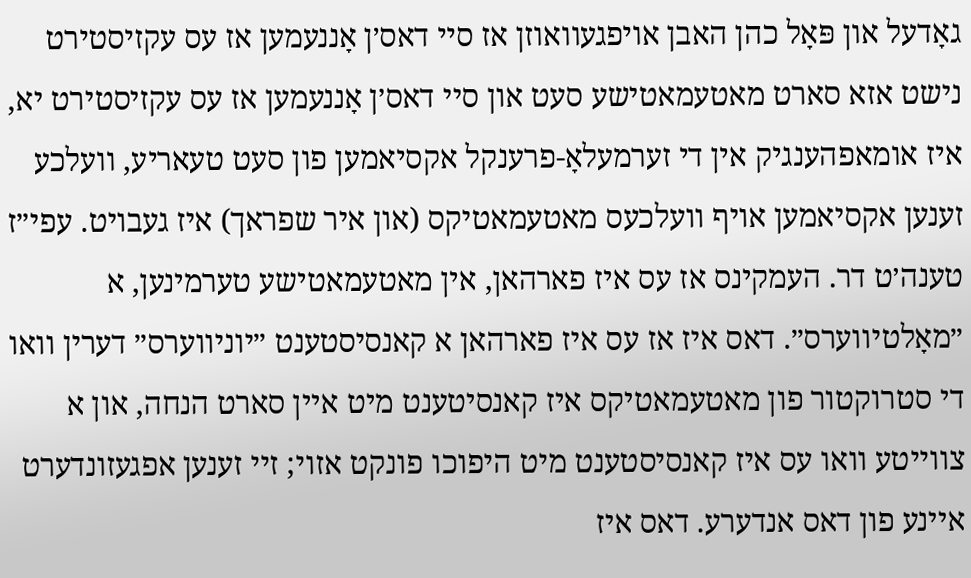גאָדעל און פּאָל כהן האבן אויפגעוואוזן אז סיי דאס׳ן אָננעמען אז עס עקזיסטירט נישט אזא סארט מאטעמאטישע סעט און סיי דאס׳ן אָננעמען אז עס עקזיסטירט יא, איז אומאפהענגיק אין די זערמעלאָ-פרענקל אקסיאמען פון סעט טעאריע, וועלכע זענען אקסיאמען אויף וועלכעס מאטעמאטיקס (און איר שפראך) איז געבויט. עפי״ז טענה׳ט דר. העמקינס אז עס איז פארהאן, אין מאטעמאטישע טערמינען, א ״מאָלטיווערס״. דאס איז אז עס איז פארהאן א קאנסיסטענט ״יוניווערס״ דערין וואו די סטרוקטור פון מאטעמאטיקס איז קאנסיטענט מיט איין סארט הנחה, און א צווייטע וואו עס איז קאנסיסטענט מיט היפוכו פונקט אזוי; זיי זענען אפגעזונדערט איינע פון דאס אנדערע. דאס איז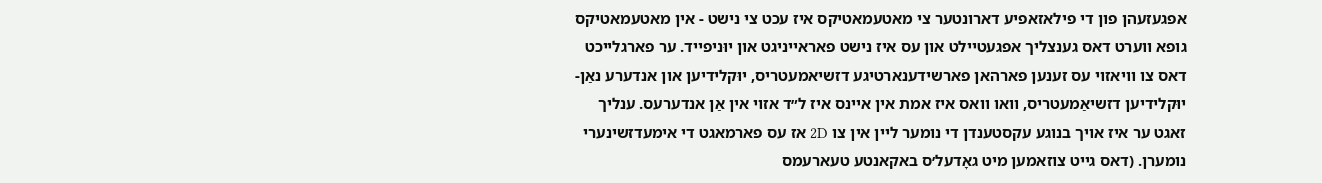אפגעזעהן פון די פילאזאפיע דארונטער צי מאטעמאטיקס איז עכט צי נישט - אין מאטעמאטיקס גופא ווערט דאס גענצליך אפגעטיילט און עס איז נישט פאראייניגט און יוּניפייד. ער פארגלייכט דאס צו וויאזוי עס זענען פארהאן פארשידענארטיגע דזשיאמעטריס, יוּקלידיען און אנדערע נאַן-יוּקלידיען דזשיאַמעטריס, וואו וואס איז אמת אין איינס איז ל״ד אזוי אין אַן אנדערעס. ענליך זאגט ער איז אויך בנוגע עקסטענדן די נומער ליין אין צו 2D אז עס פארמאגט די אימעדזשינערי נומערן. (דאס גייט צוזאמען מיט גאָדעל׳ס באקאנטע טעארעמס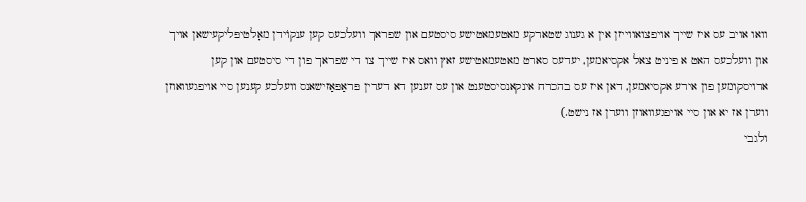וואו אויב עס איז שייך אויפצואווייזן אין א גענוג שטארקע מאטעמאטישע סיסטעם און שפראך וועלכעס קען ענקוֺידן מאָלטיפּליקעישאן אויך און וועלכעס האט א פיניט צאל אקסיאמען, יעדעס סארט מאטעמאטישע זאץ וואס איז שייך צו די שפראך פון די סיסטעם און קען ארויסקומען פון אירע אקסיאמען, דאן איז עס בהכרח אינקאנסיסטענט און עס זענען דא דערין פּראַפּאַזישאנס וועלכע קענען סיי אויפגעוואוזן ווערן אז יא און סיי אויפגעוואוזן ווערן אז נישט.)
ולגבי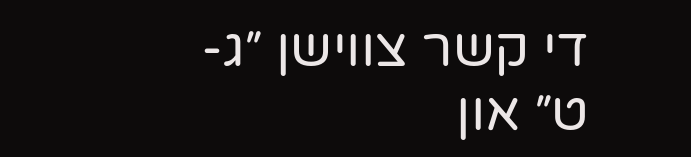די קשר צווישן ״ג-ט״ און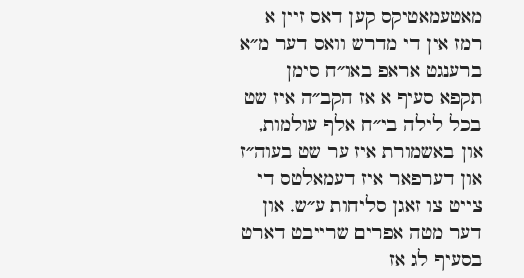מאטעמאטיקס קען דאס זיין א רמז אין די מדרש וואס דער מ״א ברענגט אראפ באו״ח סימן תקפא סעיף א אז הקב״ה איז שט בכל לילה בי״ח אלף עולמות, און באשמורת איז ער שט בעוה״ז און דערפאר איז דעמאלטס די צייט צו זאגן סליחות ע״ש. און דער מטה אפרים שרייבט דארט בסעיף לג אז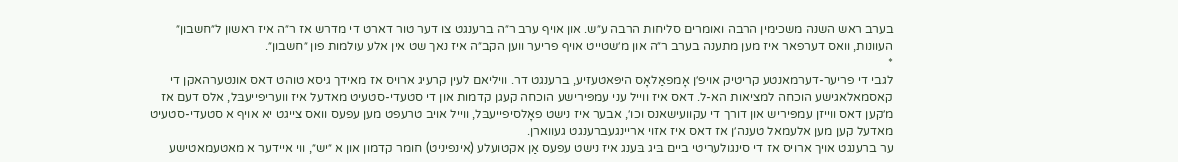בערב ראש השנה משכימין הרבה ואומרים סליחות הרבה ע״ש. און אויף ערב ר״ה ברענגט צו דער טור דארט די מדרש אז ר״ה איז ראשון ל״חשבון״ העוונות, וואס דערפאר איז מען מתענה בערב ר״ה און מ׳שטייט אויף פריער ווען הקב״ה איז נאך שט אין אלע עולמות פון ״חשבון״.
*
לגבי די פריער-דערמאנטע קריטיק אויפ׳ן אָמפאַלאָס היפּאטעזיע, ברענגט דר. וויליאם לעין קרעיג ארויס אז מאידך גיסא טוהט דאס אונטערהאקן די קאסמאלאגישע הוכחה למציאות הא-ל. דאס איז ווייל עני עמפּירישע הוכחה קעגן קדמות און די סטעדי-סטעיט מאדעל איז וועריפייעבּל, אלס דעם אז מ׳קען דאס ווייזן עמפּיריש און דורך די עקוועישאנס וכו׳, אבער איז נישט פאָלסיפייעבּל, ווייל אויב טרעפט מען עפעס וואס צייגט יא אויף א סטעדי-סטעיט מאדעל קען מען אלעמאל טענה׳ן אז דאס איז אזוי אריינגעברענגט געווארן.
ער ברענגט אויך ארויס אז די סינגולעריטי ביים בּיג בּענג איז נישט עפעס אַן אקטועלע (אינפיניט) חומר קדמון און א ״יש״, ווי איידער א מאטעמאטישע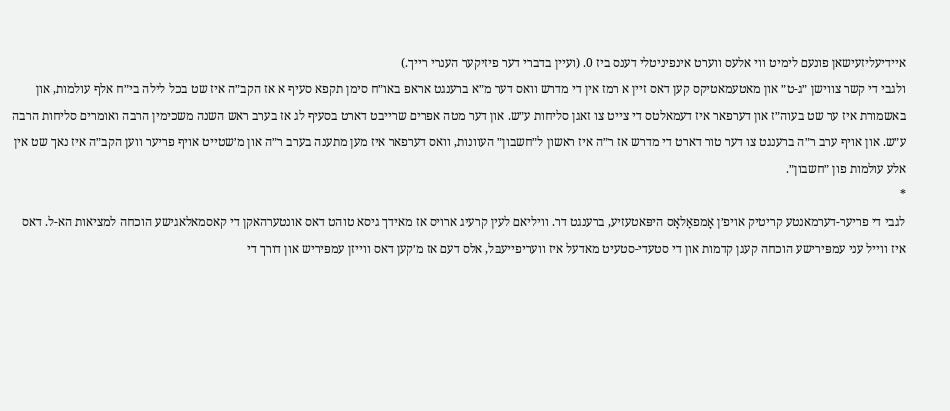איידיעליזעישאן פונעם לימיט ווי אלעס ווערט אינפיניטלי דענס ביז 0. (ועיין בדברי דער פיזיקער הענרי רייך.)
ולגבי די קשר צווישן ״ג-ט״ און מאטעמאטיקס קען דאס זיין א רמז אין די מדרש וואס דער מ״א ברענגט אראפ באו״ח סימן תקפא סעיף א אז הקב״ה איז שט בכל לילה בי״ח אלף עולמות, און באשמורת איז ער שט בעוה״ז און דערפאר איז דעמאלטס די צייט צו זאגן סליחות ע״ש. און דער מטה אפרים שרייבט דארט בסעיף לג אז בערב ראש השנה משכימין הרבה ואומרים סליחות הרבה ע״ש. און אויף ערב ר״ה ברענגט צו דער טור דארט די מדרש אז ר״ה איז ראשון ל״חשבון״ העוונות, וואס דערפאר איז מען מתענה בערב ר״ה און מ׳שטייט אויף פריער ווען הקב״ה איז נאך שט אין אלע עולמות פון ״חשבון״.
*
לגבי די פריער-דערמאנטע קריטיק אויפ׳ן אָמפאַלאָס היפּאטעזיע, ברענגט דר. וויליאם לעין קרעיג ארויס אז מאידך גיסא טוהט דאס אונטערהאקן די קאסמאלאגישע הוכחה למציאות הא-ל. דאס איז ווייל עני עמפּירישע הוכחה קעגן קדמות און די סטעדי-סטעיט מאדעל איז וועריפייעבּל, אלס דעם אז מ׳קען דאס ווייזן עמפּיריש און דורך די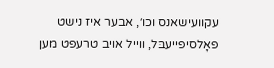עקוועישאנס וכו׳, אבער איז נישט פאָלסיפייעבּל, ווייל אויב טרעפט מען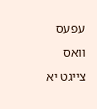עפעס וואס צייגט יא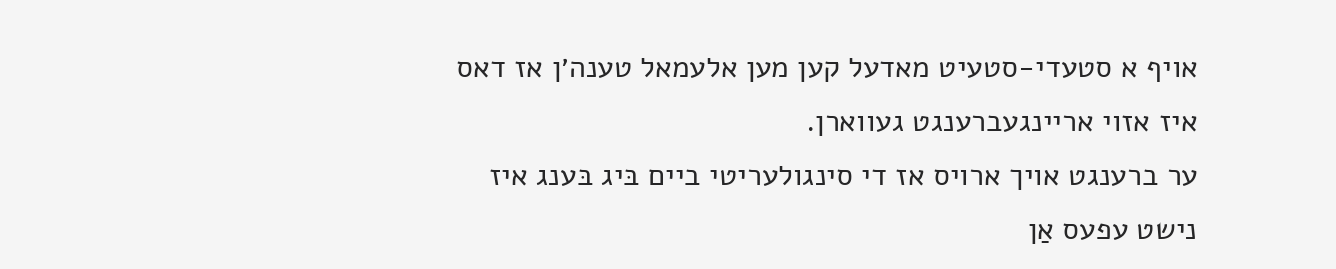אויף א סטעדי-סטעיט מאדעל קען מען אלעמאל טענה׳ן אז דאס איז אזוי אריינגעברענגט געווארן.
ער ברענגט אויך ארויס אז די סינגולעריטי ביים בּיג בּענג איז נישט עפעס אַן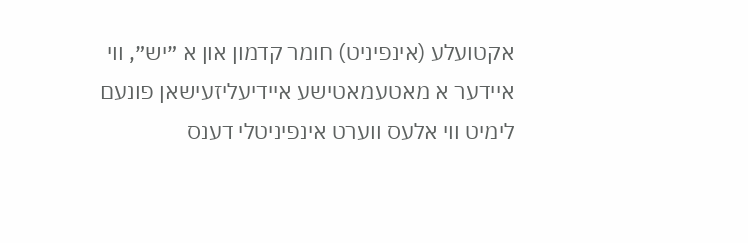אקטועלע (אינפיניט) חומר קדמון און א ״יש״, ווי איידער א מאטעמאטישע איידיעליזעישאן פונעם לימיט ווי אלעס ווערט אינפיניטלי דענס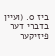ביז 0. (ועיין בדברי דער פיזיקער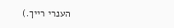הענרי רייך.)